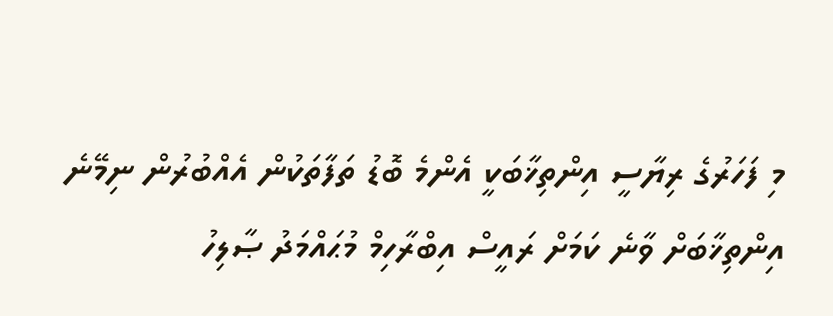މި ފަހަރުގެ ރިޔާސީ އިންތިޚާބަކީ އެންމެ ބޮޑު ތަފާތަކުން އެއްބުރުން ނިމޭނެ އިންތިޚާބަށް ވާނެ ކަމަށް ރައީސް އިބްރާހިމް މުޙައްމަދު ޞާލިހު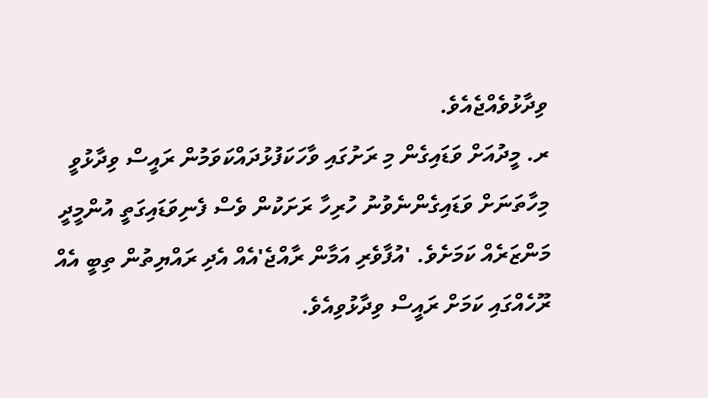ވިދާޅުވެއްޖެއެވެ.
ރ. މީދުއަށް ވަޑައިގެން މި ރަށުގައި ވާހަކަފުޅުދައްކަވަމުން ރައީސް ވިދާޅުވީ މިހާތަނަށް ވަޑައިގެންނެވުނު ހުރިހާ ރަށަކުން ވެސް ފެނިވަޑައިގަތީ އުންމީދީ މަންޒަރެއް ކަމަށެވެ. 'އުފާވެރި އަމާން ރާއްޖެ'އެއް އެދި ރައްޔިތުން ތިބީ އެއް ރޫހެއްގައި ކަމަށް ރައީސް ވިދާޅުވިއެވެ.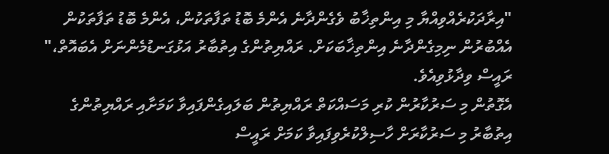"އިރާދަކުރެއްވިއްޔާ މި އިންތިޚާބު ވެގެންދާނެ އެންމެ ބޮޑު ތަފާތަކުން، އެންމެ ބޮޑު ތަފާތަކުން އެއްބުރުން ނިމިގެންދާނެ އިންތިޚާބަކަށް. ރައްޔިތުންގެ އިތުބާރު އަޅުގަނޑުމެންނަށް އެބައޮތް،" ރައީސް ވިދާޅުވިއެވެ.
އެގޮތުން މި ސަރުކާރުން ކުރި މަސައްކަތް ރައްޔިތުން ބަލައިގެންފައިވާ ކަމަށާއި ރައްޔިތުންގެ އިތުބާރު މި ސަރުކާރަށް ހާސިލްކުރެވިފައިވާ ކަމަށް ރައީސް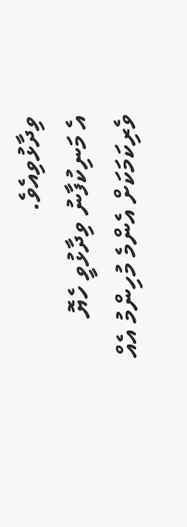ވިދާޅުވިއެވެ.
އެ މަނިކުފާނު ވިދާޅުވީ ހެޔޮ ވެރިކަމަކަށް އެންމެ މުހިންމު އެއް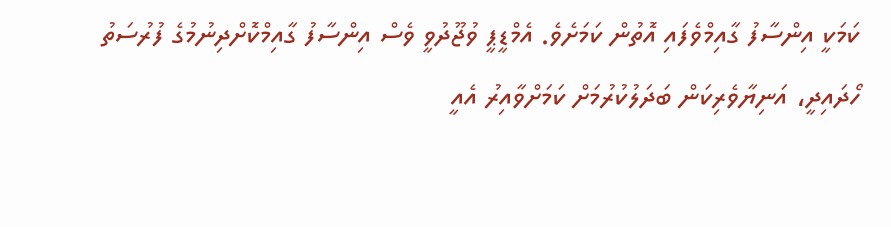ކަމަކީ އިންސާފު ގާއިމްވެފައި އޮތުން ކަމަށެވެ. އެމްޑީޕީ ވުޖޫދުވީ ވެސް އިންސާފު ގާއިމްކޮށްދިނުމުގެ ފުރުސަތު ހޯދައިދީ، އަނިޔާވެރިކަން ބަދަލުކުރުމަށް ކަމަށްވާއިރު އެއީ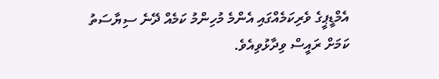އެމްޑީޕީގެ ވެރިކަމެއްގައި އެންމެ މުހިންމު ކަމެއް ދޭނެ ސިޔާސަތު ކަމަށް ރައީސް ވިދާޅުވިއެވެ.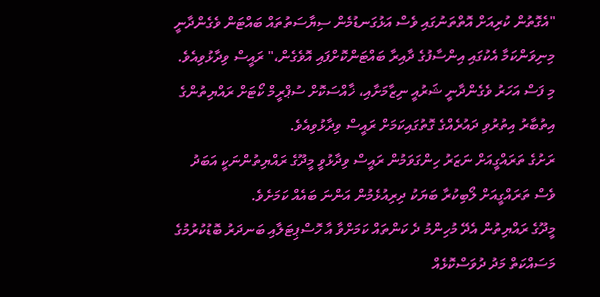"އެގޮތުން ކުރިއަށް އޮތްތަނުގައި ވެސް އަޅުގަނޑުމެން ސިޔާސަތުތައް ބައްޓަން ވެގެންދާނީ މިނިވަންކަމާ އެކުގައި އިންސާފުގެ ދާއިރާ ބައްޓަންކޮށްފައި އޮވެގެން،" ރައީސް ވިދާޅުވިއެވެ.
މި ފަސް އަހަރު ވެގެންދާނީ ޝަރުއީ ނިޒާމަށާއި، ޚާއްސަކޮށް ސުޕްރީމް ކޯޓަށް ރައްޔިތުންގެ އިތުބާރު އިތުރުވި ދައުރެއްގެ ގޮތުގައިކަމަށް ރައީސް ވިދާޅުވިއެވެ.
ރަށުގެ ތަރައްގީއަށް ނަޒަރު ހިންގަވަމުން ރައީސް ވިދާޅުވީ މީދޫގެ ރައްޔިތުންނަކީ އަބަދު ވެސް ތަރައްގީއަށް ލޯބިކުރާ ބަޔަކު ދިރިއުޅެމުން އަންނަ ބައެއް ކަމަށެވެ.
މީދޫގެ ރައްޔިތުން އެދޭ މުހިންމު ދެ ކަންތައް ކަމަށްވާ އާ ހޮސްޕިޓަލާއި ބަނދަރު ބޮޑުކުރުމުގެ މަސައްކަތް މަދު ދުވަސްކޮޅެއް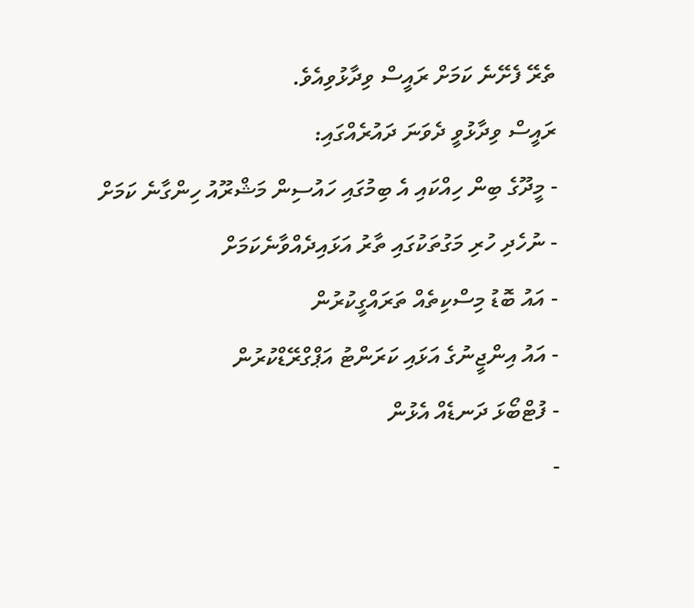ތެރޭ ފެށޭނެ ކަމަށް ރައީސް ވިދާޅުވިއެވެ.
ރައީސް ވިދާޅުވީ ދެވަނަ ދައުރެއްގައި:
- މީދޫގެ ބިން ހިއްކައި އެ ބިމުގައި ހައުސިން މަޝްރޫއު ހިންގާނެ ކަމަށް
- ނުހެދި ހުރި މަގުތަކުގައި ތާރު އަޅައިދެއްވާނެކަމަށް
- އައު ބޮޑު މިސްކިތެއް ތަރައްގީކުރުން
- އައު އިންޖީނުގެ އަޅައި ކަރަންޓު އަޕްގްރޭޑްކުރުން
- ފުޓްބޯޅަ ދަނޑެއް އެޅުން
-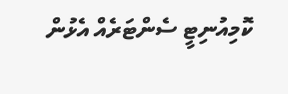ކޮމިއުނިޓީ ސެންޓަރެއް އެޅުން